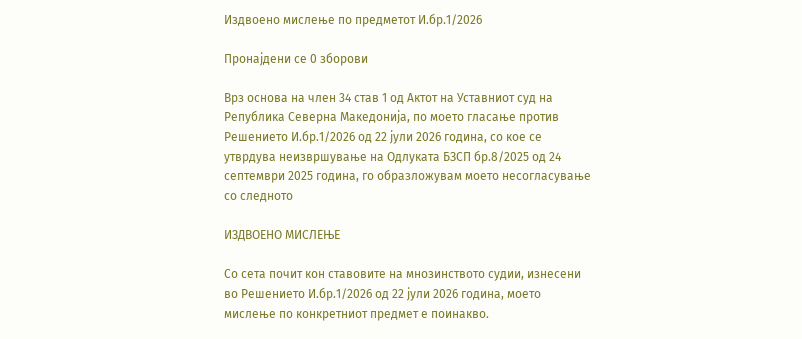Издвоено мислење по предметот И.бр.1/2026

Пронајдени се 0 зборови

Врз основа на член 34 став 1 од Актот на Уставниот суд на Република Северна Македонија, по моето гласање против Решението И.бр.1/2026 од 22 јули 2026 година, со кое се утврдува неизвршување на Одлуката БЗСП бр.8/2025 од 24 септември 2025 година, го образложувам моето несoгласување со следното

ИЗДВОЕНО МИСЛЕЊЕ

Со сета почит кон ставовите на мнозинството судии, изнесени во Решението И.бр.1/2026 од 22 јули 2026 година, моето мислење по конкретниот предмет е поинакво.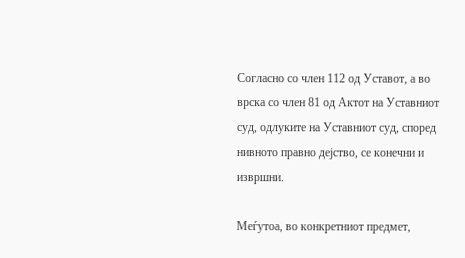Согласно со член 112 од Уставот, а во врска со член 81 од Актот на Уставниот суд, одлуките на Уставниот суд, според нивното правно дејство, се конечни и извршни.

Меѓутоа, во конкретниот предмет,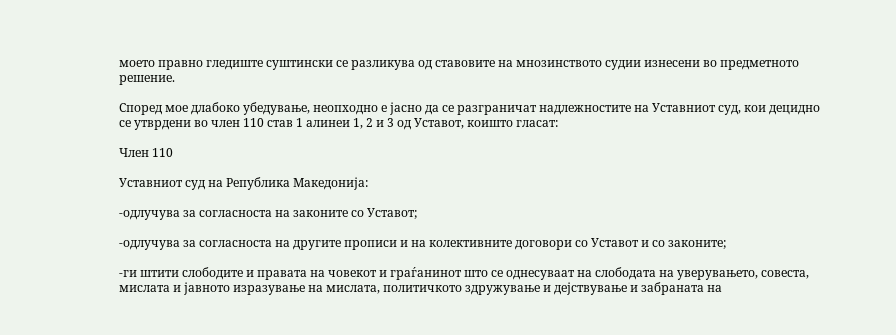моето правно гледиште суштински се разликува од ставовите на мнозинството судии изнесени во предметното решение.

Според мое длабоко убедување, неопходно е јасно да се разграничат надлежностите на Уставниот суд, кои децидно се утврдени во член 110 став 1 алинеи 1, 2 и 3 од Уставот, коишто гласат:

Член 110

Уставниот суд на Република Македонија:

-одлучува за согласноста на законите со Уставот;

-одлучува за согласноста на другите прописи и на колективните договори со Уставот и со законите;

-ги штити слободите и правата на човекот и граѓанинот што се однесуваат на слободата на уверувањето, совеста, мислата и јавното изразување на мислата, политичкото здружување и дејствување и забраната на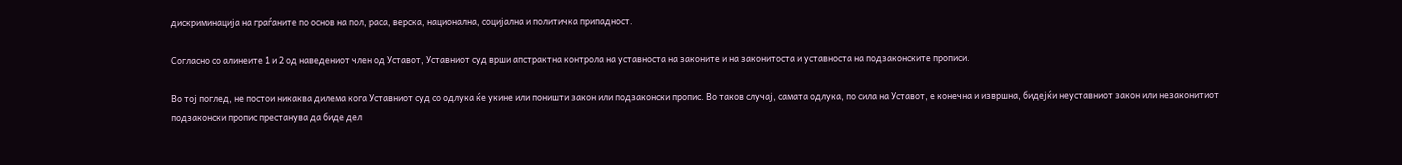дискриминација на граѓаните по основ на пол, раса, верска, национална, социјална и политичка припадност.

Согласно со алинеите 1 и 2 од наведениот член од Уставот, Уставниот суд врши апстрактна контрола на уставноста на законите и на законитоста и уставноста на подзаконските прописи.

Во тој поглед, не постои никаква дилема кога Уставниот суд со одлука ќе укине или поништи закон или подзаконски пропис. Во таков случај, самата одлука, по сила на Уставот, е конечна и извршна, бидејќи неуставниот закон или незаконитиот подзаконски пропис престанува да биде дел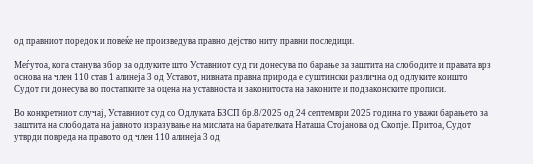од правниот поредок и повеќе не произведува правно дејство ниту правни последици.

Меѓутоа, кога станува збор за одлуките што Уставниот суд ги донесува по барање за заштита на слободите и правата врз основа на член 110 став 1 алинеја 3 од Уставот, нивната правна природа е суштински различна од одлуките коишто Судот ги донесува во постапките за оцена на уставноста и законитоста на законите и подзаконските прописи.

Во конкретниот случај, Уставниот суд со Одлуката БЗСП бр.8/2025 од 24 септември 2025 година го уважи барањето за заштита на слободата на јавното изразување на мислата на барателката Наташа Стојанова од Скопје. Притоа, Судот утврди повреда на правото од член 110 алинеја 3 од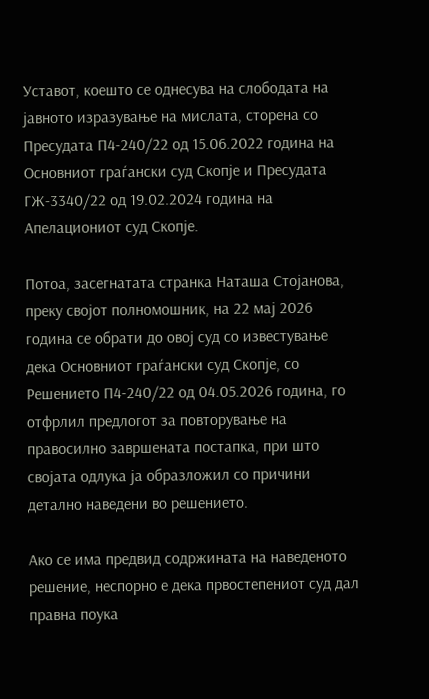Уставот, коешто се однесува на слободата на јавното изразување на мислата, сторена со Пресудата П4-240/22 од 15.06.2022 година на Основниот граѓански суд Скопје и Пресудата ГЖ-3340/22 од 19.02.2024 година на Апелациониот суд Скопје.

Потоа, засегнатата странка Наташа Стојанова, преку својот полномошник, на 22 мај 2026 година се обрати до овој суд со известување дека Основниот граѓански суд Скопје, со Решението П4-240/22 од 04.05.2026 година, го отфрлил предлогот за повторување на правосилно завршената постапка, при што својата одлука ја образложил со причини детално наведени во решението.

Ако се има предвид содржината на наведеното решение, неспорно е дека првостепениот суд дал правна поука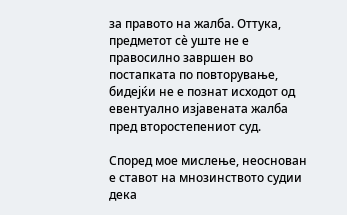за правото на жалба. Оттука, предметот сè уште не е правосилно завршен во постапката по повторување, бидејќи не е познат исходот од евентуално изјавената жалба пред второстепениот суд.

Според мое мислење, неоснован е ставот на мнозинството судии дека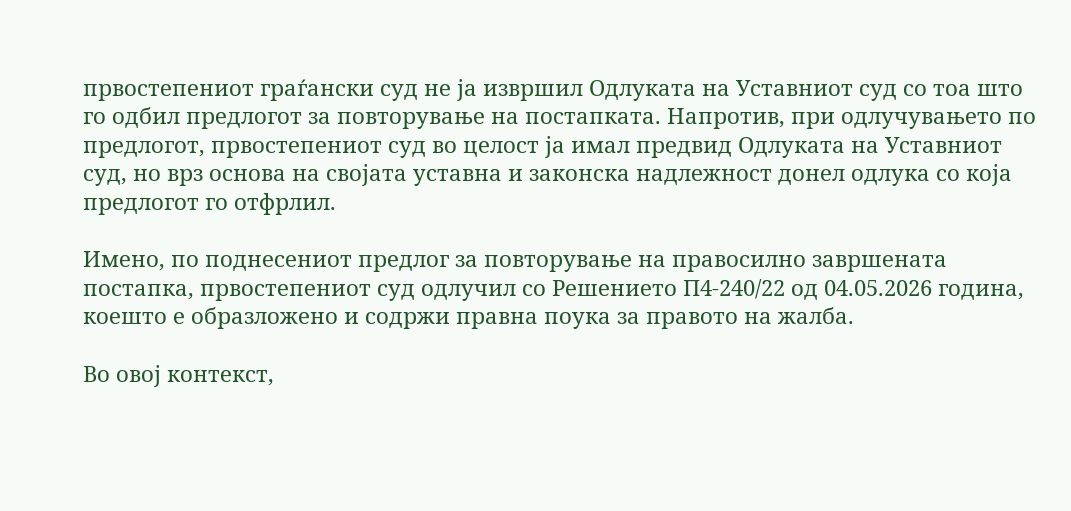првостепениот граѓански суд не ја извршил Одлуката на Уставниот суд со тоа што го одбил предлогот за повторување на постапката. Напротив, при одлучувањето по предлогот, првостепениот суд во целост ја имал предвид Одлуката на Уставниот суд, но врз основа на својата уставна и законска надлежност донел одлука со која предлогот го отфрлил.

Имено, по поднесениот предлог за повторување на правосилно завршената постапка, првостепениот суд одлучил со Решението П4-240/22 од 04.05.2026 година, коешто е образложено и содржи правна поука за правото на жалба.

Во овој контекст,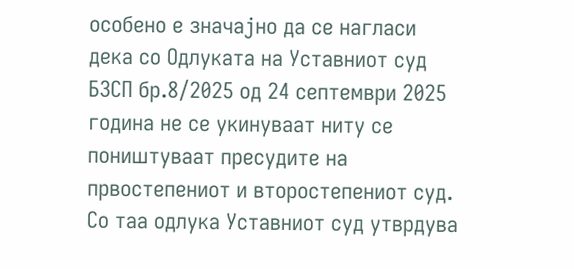особено е значајно да се нагласи дека со Одлуката на Уставниот суд БЗСП бр.8/2025 од 24 септември 2025 година не се укинуваат ниту се поништуваат пресудите на првостепениот и второстепениот суд. Со таа одлука Уставниот суд утврдува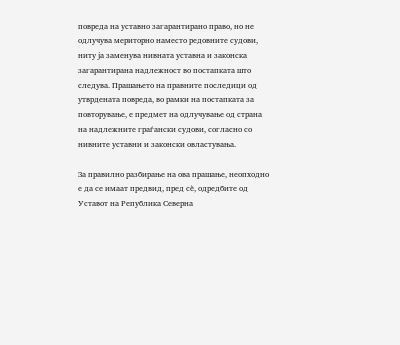повреда на уставно загарантирано право, но не одлучува мериторно наместо редовните судови, ниту ја заменува нивната уставна и законска загарантирана надлежност во постапката што следува. Прашањето на правните последици од утврдената повреда, во рамки на постапката за повторување, е предмет на одлучување од страна на надлежните граѓански судови, согласно со нивните уставни и законски овластувања.

За правилно разбирање на ова прашање, неопходно е да се имаат предвид, пред сè, одредбите од Уставот на Република Северна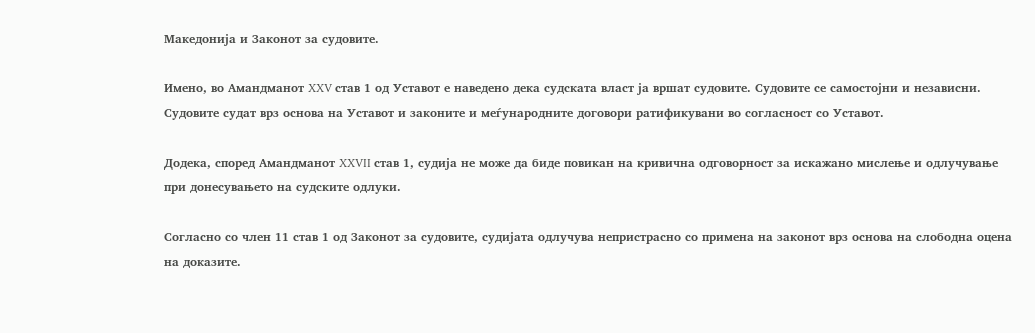Македонија и Законот за судовите.

Имено, во Амандманот XXV став 1 од Уставот е наведено дека судската власт ја вршат судовите. Судовите се самостојни и независни. Судовите судат врз основа на Уставот и законите и меѓународните договори ратификувани во согласност со Уставот.

Додека, според Амандманот XXVII став 1, судија не може да биде повикан на кривична одговорност за искажано мислење и одлучување при донесувањето на судските одлуки.

Согласно со член 11 став 1 од Законот за судовите, судијата одлучува непристрасно со примена на законот врз основа на слободна оцена на доказите.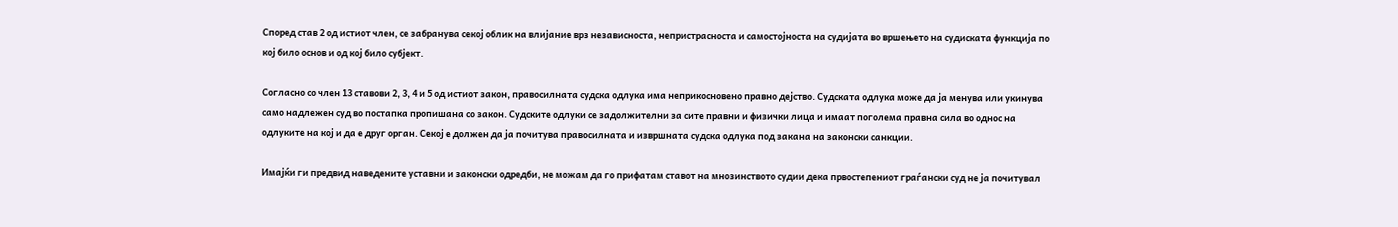Според став 2 од истиот член, се забранува секој облик на влијание врз независноста, непристрасноста и самостојноста на судијата во вршењето на судиската функција по кој било основ и од кој било субјект.

Согласно со член 13 ставови 2, 3, 4 и 5 од истиот закон, правосилната судска одлука има неприкосновено правно дејство. Судската одлука може да ја менува или укинува само надлежен суд во постапка пропишана со закон. Судските одлуки се задолжителни за сите правни и физички лица и имаат поголема правна сила во однос на одлуките на кој и да е друг орган. Секој е должен да ја почитува правосилната и извршната судска одлука под закана на законски санкции.

Имајќи ги предвид наведените уставни и законски одредби, не можам да го прифатам ставот на мнозинството судии дека првостепениот граѓански суд не ја почитувал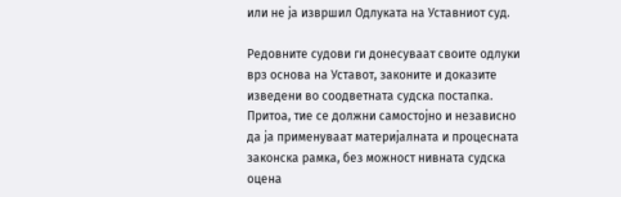или не ја извршил Одлуката на Уставниот суд.

Редовните судови ги донесуваат своите одлуки врз основа на Уставот, законите и доказите изведени во соодветната судска постапка. Притоа, тие се должни самостојно и независно да ја применуваат материјалната и процесната законска рамка, без можност нивната судска оцена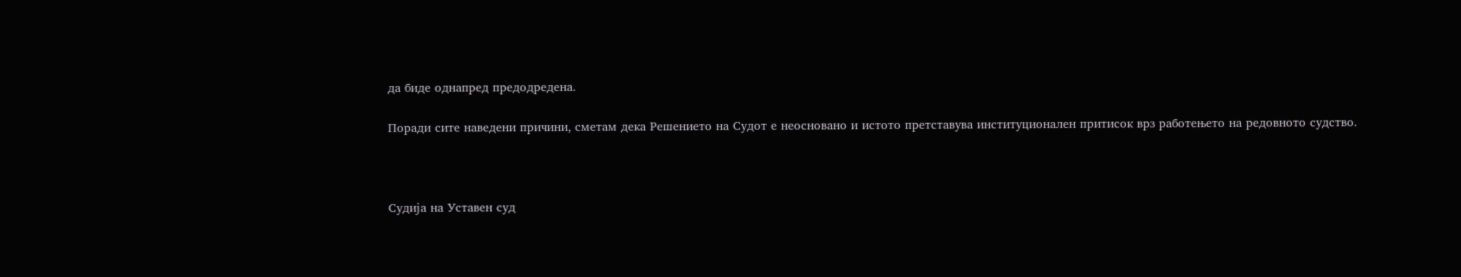да биде однапред предодредена.

Поради сите наведени причини, сметам дека Решението на Судот е неосновано и истото претставува институционален притисок врз работењето на редовното судство.



Судија на Уставен суд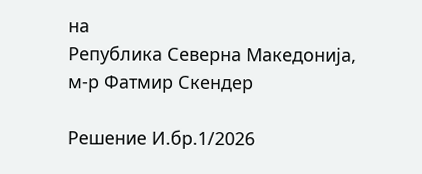на
Република Северна Македонија,
м-р Фатмир Скендер

Решение И.бр.1/2026